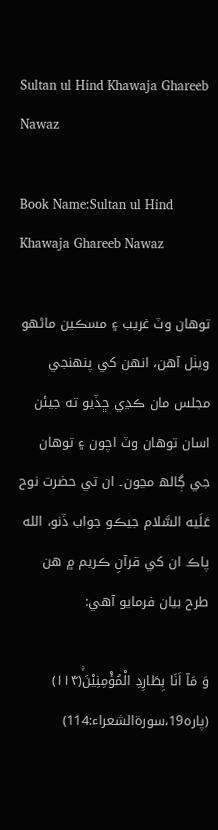Sultan ul Hind Khawaja Ghareeb Nawaz

Book Name:Sultan ul Hind Khawaja Ghareeb Nawaz

توهان وٽ غريب ۽ مسڪين ماڻهو ويٺل آهن، انهن کي پنهنجي مجلس مان ڪڍي ڇڏيو ته جيئن اسان توهان وٽ اچون ۽ توهان جي ڳالھ مڃون۔ ان تي حضرت نوح عَلَيه السَّلام جيڪو جواب ڏنو، الله پاڪ ان کي قرآنِ ڪريم ۾ هن طرح بيان فرمايو آهي:

وَ مَاۤ اَنَا بِطَارِدِ الْمُؤْمِنِیْنَۚ(۱۱۴) (پاره19،سورۃالشعراء:114)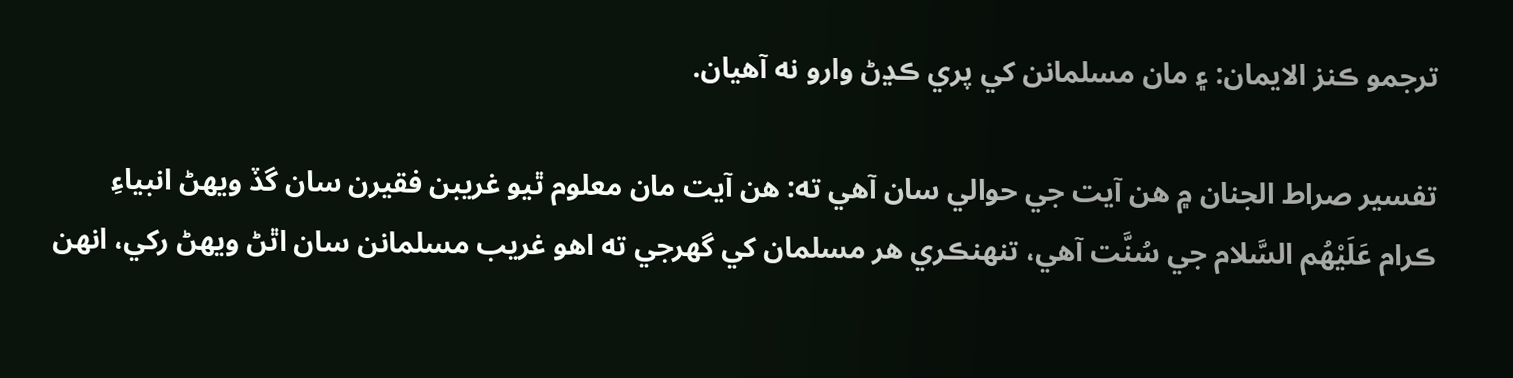ترجمو ڪنز الايمان: ۽ مان مسلمانن کي پري ڪڍڻ وارو نه آهيان.

تفسير صراط الجنان ۾ هن آيت جي حوالي سان آهي ته: هن آيت مان معلوم ٿيو غريبن فقيرن سان گڏ ويهڻ انبياءِ ڪرام عَلَيْهُم السَّلام جي سُنَّت آهي، تنهنڪري هر مسلمان کي گھرجي ته اهو غريب مسلمانن سان اٿڻ ويهڻ رکي، انهن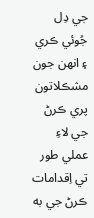جي دِل جُوئي ڪري ۽ انهن جون مشڪلاتون پري ڪرڻ جي لاءِ عملي طور تي اِقدامات ڪرڻ جي به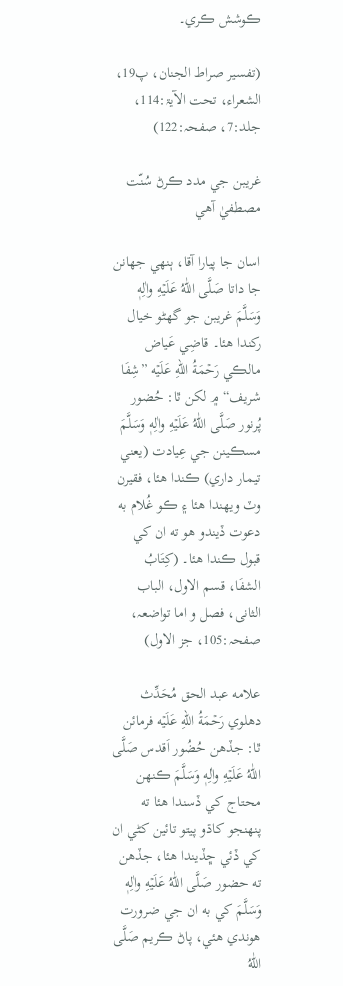ڪوشش ڪري۔

(تفسیر صراط الجنان، پ19، الشعراء، تحت الآیۃ:114، جلد:7، صفحہ:122)

غريبن جي مدد ڪرڻ سُنّت مصطفيٰ آهي

اسان جا پيارا آقا، ٻنهي جھانن جا داتا صَلَّى اللّٰهُ عَلَيۡهِ واٰلِهٖ وَسَلَّمَ غريبن جو گھڻو خيال رکندا هئا۔ قاضِي عَياض مالڪي رَحۡمَةُ اللهِ عَلَيۡه ”شِفَا شريف“ ۾ لکن ٿا: حُضور پُرنور صَلَّى اللّٰهُ عَلَيۡهِ واٰلِهٖ وَسَلَّمَ مسڪينن جي عِيادت (يعني تيمار داري) ڪندا هئا، فقيرن وٽ ويهندا هئا ۽ ڪو غُلام به دعوت ڏيندو هو ته ان کي قبول ڪندا هئا۔ (کِتَابُ الشفَا، قسم الاول، الباب الثانی، فصل و اما تواضعہ، صفحہ:105، جز الاول)

علامه عبد الحق مُحَدِّث دهلوي رَحۡمَةُ اللهِ عَلَيۡه فرمائن ٿا: جڏهن حُضُور اَقدس صَلَّى اللّٰهُ عَلَيۡهِ واٰلِهٖ وَسَلَّمَ ڪنهن محتاج کي ڏسندا هئا ته پنهنجو کاڌو پيتو تائين کڻي ان کي ڏئي ڇڏيندا هئا، جڏهن ته حضور صَلَّى اللّٰهُ عَلَيۡهِ واٰلِهٖ وَسَلَّمَ کي به ان جي ضرورت هوندي هئي، پاڻ ڪريم صَلَّى اللّٰهُ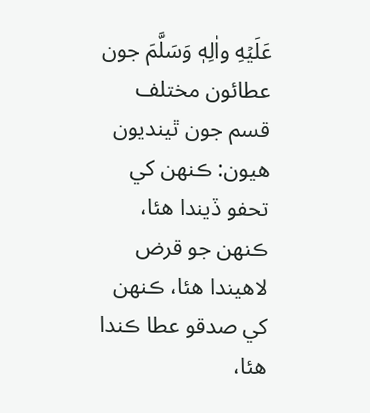عَلَيۡهِ واٰلِهٖ وَسَلَّمَ جون عطائون مختلف قسم جون ٿينديون هيون: ڪنهن کي تحفو ڏيندا هئا، ڪنهن جو قرض لاهيندا هئا، ڪنهن کي صدقو عطا ڪندا هئا،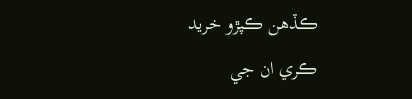ڪڏهن ڪپڙو خريد ڪري ان جي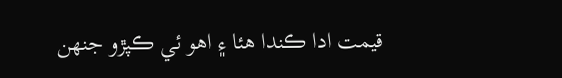قيمت ادا ڪندا هئا ۽ اهو ئي ڪپڙو جنهن